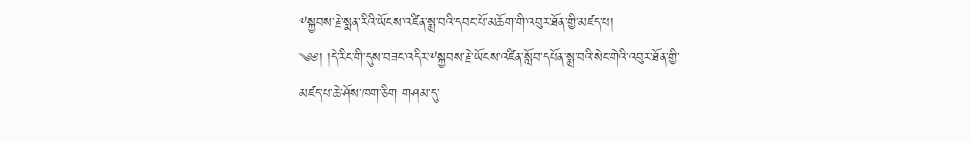༸སྐྱབས་རྗེ་སྨན་རིའི་ཡོངས་འཛིན་སྨྲ་བའི་དབང་པོ་མཆོག་གི་འབུར་ཐོན་གྱི་མཛད་པ།
༄༅། །དེ་རིང་གི་དུས་བཟང་འདིར་༸སྐྱབས་རྗེ་ཡོངས་འཛིན་སློབ་དཔོན་སྨྲ་བའི་སེང་གེའི་འབུར་ཐོན་གྱི་
མཛད་པ་ཆེ་ཤོས་ཁག་ཅིག གཤམ་དུ་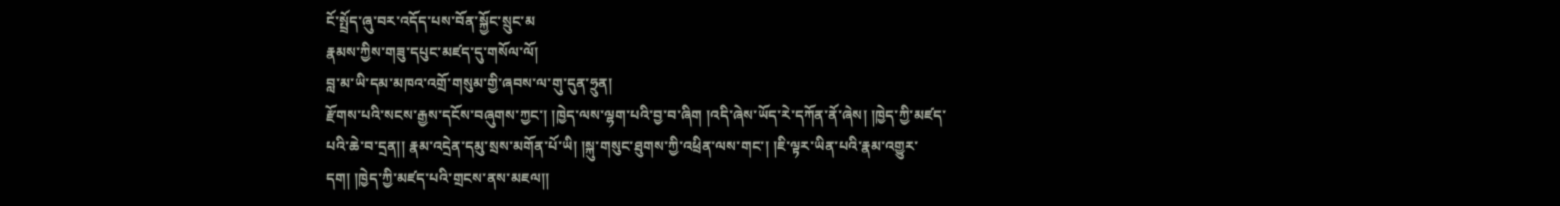ངོ་སྤྲོད་ཞུ་བར་འདོད་པས་བོན་སྐྱོང་སྲུང་མ
རྣམས་ཀྱིས་གཟུ་དཔུང་མཛད་དུ་གསོལ་ལོ།
བླ་མ་ཡི་དམ་མཁའ་འགྲོ་གསུམ་གྱི་ཞབས་ལ་གུ་དུན་ཧྲུན།
རྫོགས་པའི་སངས་རྒྱས་དངོས་བཞུགས་ཀྱང་། །ཁྱེད་ལས་ལྷག་པའི་བྱ་བ་ཞིག །འདི་ཞེས་ཡོད་རེ་དཀོན་ནོ་ཞེས། །ཁྱེད་ཀྱི་མཛད་པའི་ཆེ་བ་དྲན།། རྣམ་འདྲེན་དམུ་སྲས་མགོན་པོ་ཡི། །སྐུ་གསུང་ཐུགས་ཀྱི་འཕྲིན་ལས་གང་། །ཇི་ལྟར་ཡིན་པའི་རྣམ་འགྱུར་དག། །ཁྱེད་ཀྱི་མཛད་པའི་གྲངས་ནས་མཇལ།།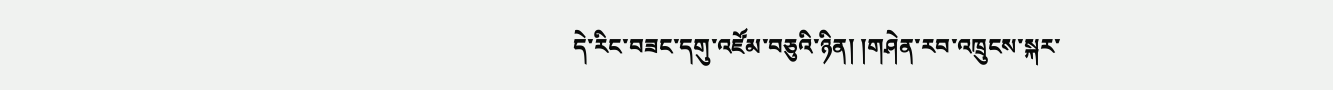དེ་རིང་བཟང་དགུ་འཛོམ་བཅུའི་ཉིན། །གཤེན་རབ་འཁྲུངས་སྐར་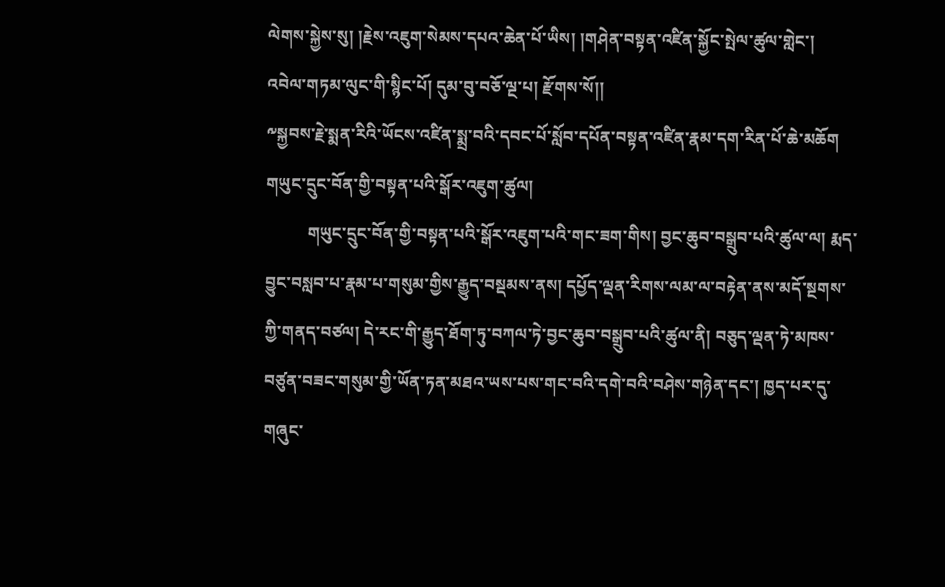ལེགས་སྐྱེས་སུ། །རྗེས་འཇུག་སེམས་དཔའ་ཆེན་པོ་ཡིས། །གཤེན་བསྟན་འཛིན་སྐྱོང་སྤེལ་ཚུལ་གླེང་།
འབེལ་གཏམ་ལུང་གི་སྙིང་པོ། དུམ་བུ་བཅོ་ལྔ་པ། རྫོགས་སོ།།
༸སྐྱབས་རྗེ་སྨན་རིའི་ཡོངས་འཛིན་སྨྲ་བའི་དབང་པོ་སློབ་དཔོན་བསྟན་འཛིན་རྣམ་དག་རིན་པོ་ཆེ་མཆོག
གཡུང་དྲུང་བོན་གྱི་བསྟན་པའི་སྒོར་འཇུག་ཚུལ།
          གཡུང་དྲུང་བོན་གྱི་བསྟན་པའི་སྒོར་འཇུག་པའི་གང་ཟག་གིས། བྱང་ཆུབ་བསྒྲུབ་པའི་ཚུལ་ལ། རྨད་བྱུང་བསླབ་པ་རྣམ་པ་གསུམ་གྱིས་རྒྱུད་བསྡམས་ནས། དཔྱོད་ལྡན་རིགས་ལམ་ལ་བརྟེན་ནས་མདོ་སྔགས་ཀྱི་གནད་བཙལ། དེ་རང་གི་རྒྱུད་ཐོག་ཏུ་བཀལ་ཏེ་བྱང་ཆུབ་བསྒྲུབ་པའི་ཚུལ་ནི། བཅུད་ལྡན་ཏེ་མཁས་བཙུན་བཟང་གསུམ་གྱི་ཡོན་ཏན་མཐའ་ཡས་པས་གང་བའི་དགེ་བའི་བཤེས་གཉེན་དང་། ཁྱད་པར་དུ་གཞུང་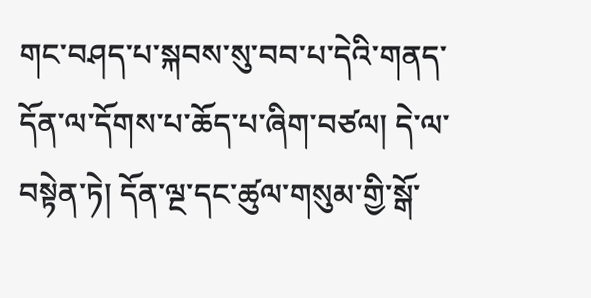གང་བཤད་པ་སྐབས་སུ་བབ་པ་དེའི་གནད་དོན་ལ་དོགས་པ་ཆོད་པ་ཞིག་བཙལ། དེ་ལ་བསྟེན་ཏེ། དོན་ལྔ་དང་ཚུལ་གསུམ་གྱི་སྒོ་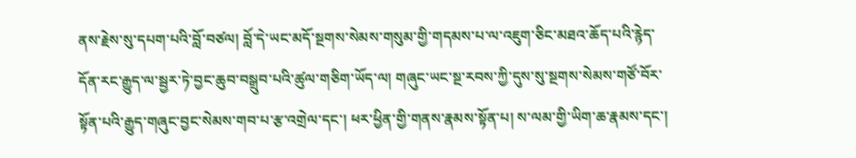ནས་རྗེས་སུ་དཔག་པའི་བློ་བཙལ། བློ་དེ་ཡང་མདོ་སྔགས་སེམས་གསུམ་གྱི་གདམས་པ་ལ་འཇུག་ཅིང་མཐའ་ཆོད་པའི་རྙེད་དོན་རང་རྒྱུད་ལ་སྦྱར་ཏེ་བྱང་ཆུབ་བསྒྲུབ་པའི་ཚུལ་གཅིག་ཡོད་ལ། གཞུང་ཡང་སྔ་རབས་ཀྱི་དུས་སུ་སྔགས་སེམས་གཙོ་བོར་སྟོན་པའི་རྒྱུད་གཞུང་བྱང་སེམས་གབ་པ་རྩ་འགྲེལ་དང་། ཕར་ཕྱིན་གྱི་གནས་རྣམས་སྟོན་པ། ས་ལམ་གྱི་ཡིག་ཆ་རྣམས་དང་།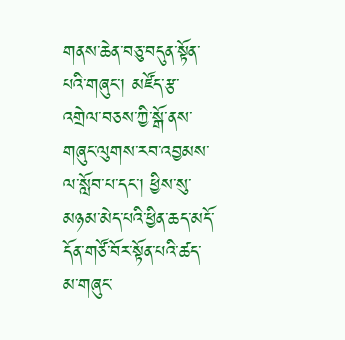གནས་ཆེན་བཅུ་བདུན་སྟོན་པའི་གཞུང་། མཛོད་རྩ་འགྲེལ་བཅས་ཀྱི་སྒོ་ནས་གཞུང་ལུགས་རབ་འབྱམས་ལ་སློབ་པ་དང་། ཕྱིས་སུ་མཉམ་མེད་པའི་ཕྱིན་ཆད་མདོ་དོན་གཙོ་བོར་སྟོན་པའི་ཚད་མ་གཞུང་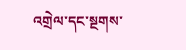འགྲེལ་དང་སྔགས་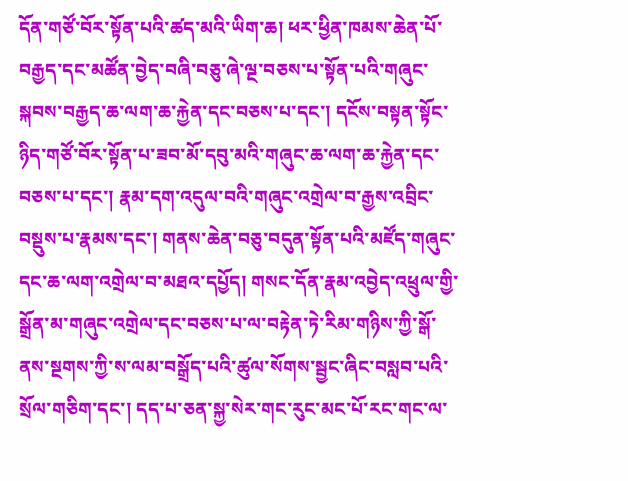དོན་གཙོ་བོར་སྟོན་པའི་ཚད་མའི་ཡིག་ཆ། ཕར་ཕྱིན་ཁམས་ཆེན་པོ་བརྒྱད་དང་མཚོན་བྱེད་བཞི་བཅུ་ཞེ་ལྔ་བཅས་པ་སྟོན་པའི་གཞུང་སྐབས་བརྒྱད་ཆ་ལག་ཆ་རྐྱེན་དང་བཅས་པ་དང་། དངོས་བསྟན་སྟོང་ཉིད་གཙོ་བོར་སྟོན་པ་ཟབ་མོ་དབུ་མའི་གཞུང་ཆ་ལག་ཆ་རྐྱེན་དང་བཅས་པ་དང་། རྣམ་དག་འདུལ་བའི་གཞུང་འགྲེལ་བ་རྒྱས་འབྲིང་བསྡུས་པ་རྣམས་དང་། གནས་ཆེན་བཅུ་བདུན་སྟོན་པའི་མཛོད་གཞུང་དང་ཆ་ལག་འགྲེལ་བ་མཐའ་དཔྱོད། གསང་དོན་རྣམ་འབྱེད་འཕྲུལ་གྱི་སྒྲོན་མ་གཞུང་འགྲེལ་དང་བཅས་པ་ལ་བརྟེན་ཏེ་རིམ་གཉིས་ཀྱི་སྒོ་ནས་སྔགས་ཀྱི་ས་ལམ་བསྒྲོད་པའི་ཚུལ་སོགས་སྦྱང་ཞིང་བསླབ་པའི་སྲོལ་གཅིག་དང་། དད་པ་ཅན་སྐྱ་སེར་གང་རུང་མང་པོ་རང་གང་ལ་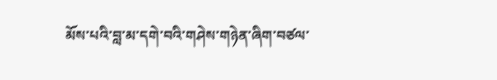མོས་པའི་བླ་མ་དགེ་བའི་གཤེས་གཉེན་ཞིག་བཙལ་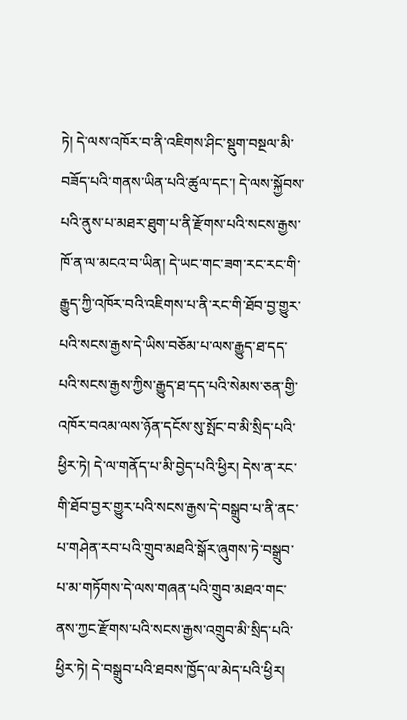ཏེ། དེ་ལས་འཁོར་བ་ནི་འཇིགས་ཤིང་སྡུག་བསྔལ་མི་བཟོད་པའི་གནས་ཡིན་པའི་ཚུལ་དང་། དེ་ལས་སྐྱོབས་པའི་ནུས་པ་མཐར་ཐུག་པ་ནི་རྫོགས་པའི་སངས་རྒྱས་ཁོ་ན་ལ་མངའ་བ་ཡིན། དེ་ཡང་གང་ཟག་རང་རང་གི་རྒྱུད་ཀྱི་འཁོར་བའི་འཇིགས་པ་ནི་རང་གི་ཐོབ་བྱ་གྱུར་པའི་སངས་རྒྱས་དེ་ཡིས་བཅོམ་པ་ལས་རྒྱུད་ཐ་དད་པའི་སངས་རྒྱས་ཀྱིས་རྒྱུད་ཐ་དད་པའི་སེམས་ཅན་གྱི་འཁོར་བའམ་ལས་ཉོན་དངོས་སུ་སྤོང་བ་མི་སྲིད་པའི་ཕྱིར་ཏེ། དེ་ལ་གནོད་པ་མི་བྱེད་པའི་ཕྱིར། དེས་ན་རང་གི་ཐོབ་བྱར་གྱུར་པའི་སངས་རྒྱས་དེ་བསྒྲུབ་པ་ནི་ནང་པ་གཤེན་རབ་པའི་གྲུབ་མཐའི་སྒོར་ཞུགས་ཏེ་བསྒྲུབ་པ་མ་གཏོགས་དེ་ལས་གཞན་པའི་གྲུབ་མཐའ་གང་ནས་ཀྱང་རྫོགས་པའི་སངས་རྒྱས་འགྲུབ་མི་སྲིད་པའི་ཕྱིར་ཏེ། དེ་བསྒྲུབ་པའི་ཐབས་ཁྱོད་ལ་མེད་པའི་ཕྱིར།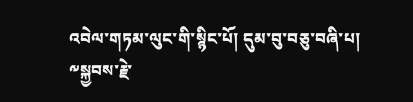འབེལ་གཏམ་ལུང་གི་སྙིང་པོ། དུམ་བུ་བཅུ་བཞི་པ།
༸སྐྱབས་རྗེ་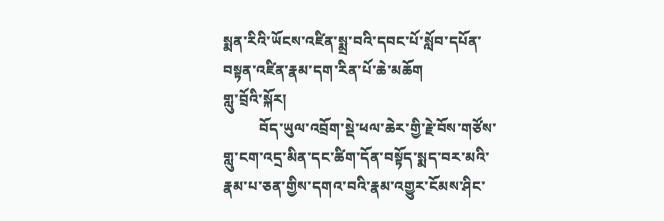སྨན་རིའི་ཡོངས་འཛིན་སྨྲ་བའི་དབང་པོ་སློབ་དཔོན་བསྟན་འཛིན་རྣམ་དག་རིན་པོ་ཆེ་མཆོག
གླུ་བྲོའི་སྐོར།
          བོད་ཡུལ་འབྲོག་སྡེ་ཕལ་ཆེར་གྱི་རྗེ་བོས་གཙོས་གླུ་ངག་འདྲ་མིན་དང་ཚིག་དོན་བསྟོད་སྨད་བར་མའི་རྣམ་པ་ཅན་གྱིས་དགའ་བའི་རྣམ་འགྱུར་ངོམས་ཤིང་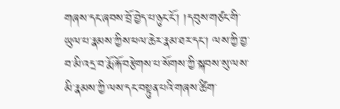གཞས་དང་ཞབས་བྲོ་བྱེད་པ་ཉུང་ངོ་། །དབུས་གཙང་གི་ཡུལ་པ་རྣམས་ཀྱིས་ཕལ་ཆེར་རྣམ་ཐར་དང་། ལས་ཀྱི་བྱ་བ་མི་འདྲ་བ་རྨོ་རྐོ་བརྩེགས་པ་སོགས་ཀྱི་སྐབས་སུ་ལས་མི་རྣམས་ཀྱི་ལས་དང་བསྟུན་པའི་གཞས་ཚིག་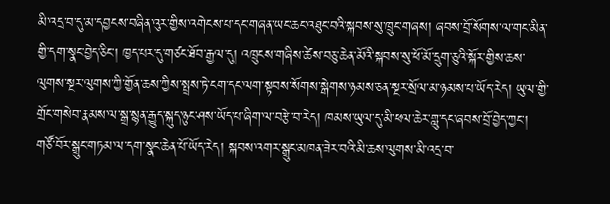མི་འདྲ་བ་དུ་མ་དབྱངས་བཞིན་འུར་གྱིས་འགེངས་པ་དང་གཞན་ཡང་ཆང་འཐུང་བའི་སྐབས་སུ་ཁྲུང་གཞས། ཞབས་བྲོ་སོགས་ལ་གང་མིན་གྱི་དག་སྣང་བྱེད་ཅིང་། ཁྱད་པར་དུ་གཙང་ཐོབ་རྒྱལ་དུ། འཁྲུངས་གཞིས་ཚེས་བཅུ་ཆེན་མོའི་སྐབས་སུ་ཕོ་མོ་དྲུག་ཅུའི་སྐོར་གྱིས་ཆས་ལུགས་སྔར་ལུགས་ཀྱི་གྱོན་ཆས་ཀྱིས་སྤྲས་ཏེ་ངག་དང་ལག་སྟབས་སོགས་སྒེགས་ཉམས་ཅན་སྔར་སྲོལ་མ་ཉམས་པ་ཡོད་རེད། ཡུལ་གྱི་གྲོང་གསེབ་རྣམས་ལ་སྒྲ་སྙན་རྒྱུད་སྐུད་ཉུང་ཤས་ཡོད་པ་ཞིག་ལ་བརྩེ་བ་རེད། ཁམས་ཡུལ་དུ་མི་ཕལ་ཆེར་གླུ་དང་ཞབས་བྲོ་བྱེད་ཀྱང་། གཙོ་བོར་སྒྲུང་གཏམ་ལ་དག་སྣང་ཆེན་པོ་ཡོད་རེད། སྐབས་འགར་སྒྲུང་མཁན་ཟེར་བའི་མི་ཆས་ལུགས་མི་འདྲ་བ་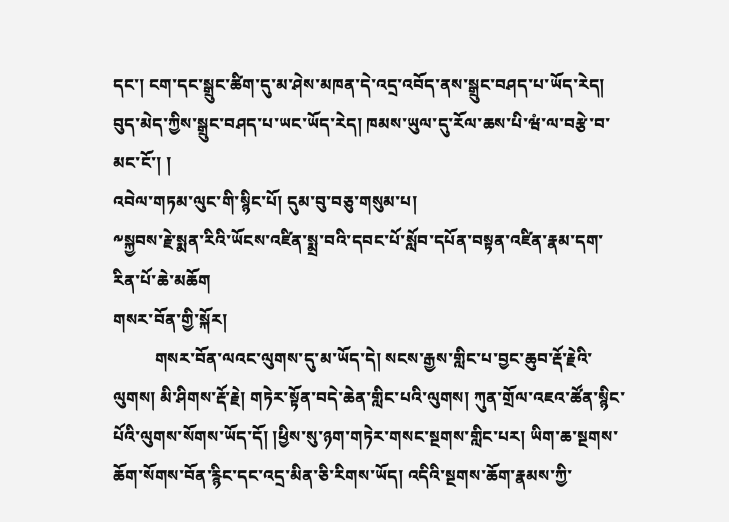དང་། ངག་དང་སྒྲུང་ཚིག་དུ་མ་ཤེས་མཁན་དེ་འདྲ་འབོད་ནས་སྒྲུང་བཤད་པ་ཡོད་རེད། བུད་མེད་ཀྱིས་སྒྲུང་བཤད་པ་ཡང་ཡོད་རེད། ཁམས་ཡུལ་དུ་རོལ་ཆས་པི་ཝཾ་ལ་བརྩེ་བ་མང་ངོ་། །
འབེལ་གཏམ་ལུང་གི་སྙིང་པོ། དུམ་བུ་བཅུ་གསུམ་པ།
༸སྐྱབས་རྗེ་སྨན་རིའི་ཡོངས་འཛིན་སྨྲ་བའི་དབང་པོ་སློབ་དཔོན་བསྟན་འཛིན་རྣམ་དག་རིན་པོ་ཆེ་མཆོག
གསར་བོན་གྱི་སྐོར།
          གསར་བོན་ལའང་ལུགས་དུ་མ་ཡོད་དེ། སངས་རྒྱས་གླིང་པ་བྱང་ཆུབ་རྡོ་རྗེའི་ལུགས། མི་ཤིགས་རྡོ་རྗེ། གཏེར་སྟོན་བདེ་ཆེན་གླིང་པའི་ལུགས། ཀུན་གྲོལ་འཇའ་ཚོན་སྙིང་པོའི་ལུགས་སོགས་ཡོད་དོ། །ཕྱིས་སུ་ཉག་གཏེར་གསང་སྔགས་གླིང་པར། ཡིག་ཆ་སྔགས་ཆོག་སོགས་བོན་རྙིང་དང་འདྲ་མིན་ཅི་རིགས་ཡོད། འདིའི་སྔགས་ཆོག་རྣམས་ཀྱི་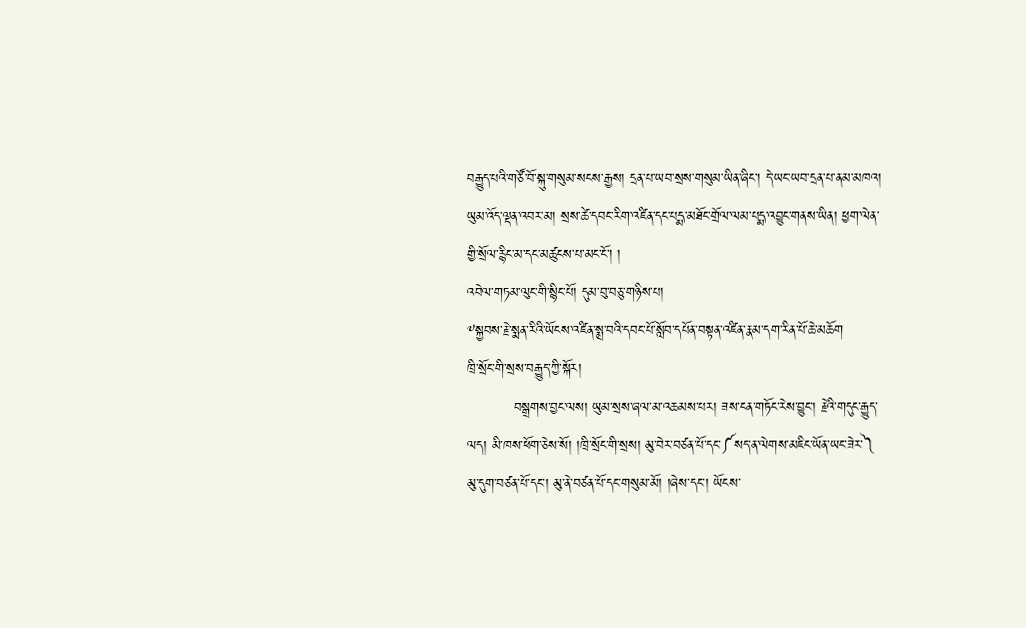བརྒྱུད་པའི་གཙོ་བོ་སྐུ་གསུམ་སངས་རྒྱས། དྲན་པ་ཡབ་སྲས་གསུམ་ཡིན་ཞིང་། དེ་ཡང་ཡབ་དྲན་པ་ནམ་མཁའ། ཡུམ་འོད་ལྡན་འབར་མ། སྲས་ཚེ་དབང་རིག་འཛིན་དང་པདྨ་མཐོང་གྲོལ་ལམ་པདྨ་འབྱུང་གནས་ཡིན། ཕྱག་ལེན་གྱི་སྲོལ་རྙིང་མ་དང་མཚུངས་པ་མང་ངོ་། །
འབེལ་གཏམ་ལུང་གི་སྙིང་པོ། དུམ་བུ་བཅུ་གཉིས་པ།
༸སྐྱབས་རྗེ་སྨན་རིའི་ཡོངས་འཛིན་སྨྲ་བའི་དབང་པོ་སློབ་དཔོན་བསྟན་འཛིན་རྣམ་དག་རིན་པོ་ཆེ་མཆོག
ཁྲི་སྲོང་གི་སྲས་བརྒྱུད་ཀྱི་སྐོར།
          བསྒྲགས་བྱང་ལས། ཡུམ་སྲས་ཞལ་མ་འཆམས་པར། ཟས་ངན་གཏོང་རེས་བྱུང་། རྗེའི་གདུང་རྒྱུད་ལད། མི་ཁས་ཕོག་ཅེས་སོ། །ཁྲི་སྲོང་གི་སྲས། མུ་བེར་བཙན་པོ་དང་༼སད་ན་ལེགས་མཇིང་ཡོན་ཡང་ཟེར་༽ མུ་དུག་བཙན་པོ་དང་། མུ་ནེ་བཙན་པོ་དང་གསུམ་མོ། །ཞེས་དང་། ཡོངས་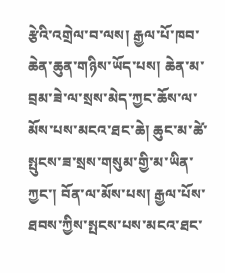རྩེའི་འགྲེལ་བ་ལས། རྒྱལ་པོ་ཁབ་ཆེན་ཆུན་གཉིས་ཡོད་པས། ཆེན་མ་བྲམ་ཟེ་ལ་སྲས་མེད་ཀྱང་ཆོས་ལ་མོས་པས་མངའ་ཐང་ཆེ། ཆུང་མ་ཚེ་སྤུངས་ཟ་སྲས་གསུམ་གྱི་མ་ཡིན་ཀྱང་། བོན་ལ་མོས་པས། རྒྱལ་པོས་ཐབས་ཀྱིས་སྤངས་པས་མངའ་ཐང་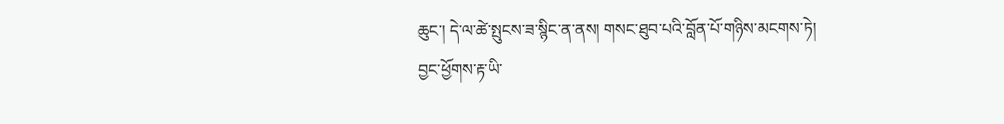ཆུང་། དེ་ལ་ཚེ་སྤུངས་ཟ་སྙིང་ན་ནས། གསང་ཐུབ་པའི་བློན་པོ་གཉིས་མངགས་ཏེ། བྱང་ཕྱོགས་རྟ་ཡི་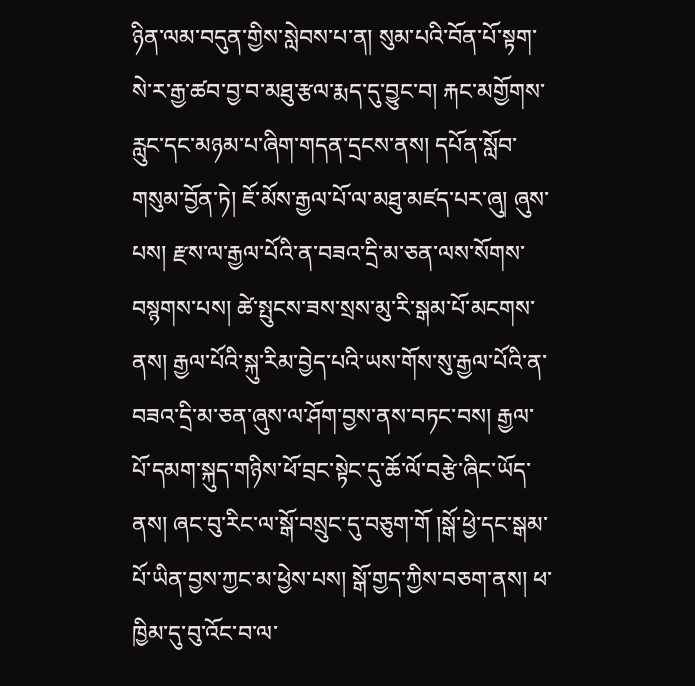ཉིན་ལམ་བདུན་གྱིས་སླེབས་པ་ན། སུམ་པའི་བོན་པོ་སྟག་སེ་ར་རྒྱ་ཚབ་བྱ་བ་མཐུ་རྩལ་རྨད་དུ་བྱུང་བ། རྐང་མགྱོགས་རླུང་དང་མཉམ་པ་ཞིག་གདན་དྲངས་ནས། དཔོན་སློབ་གསུམ་བྱོན་ཏེ། ཇོ་མོས་རྒྱལ་པོ་ལ་མཐུ་མཛད་པར་ཞུ། ཞུས་པས། རྫས་ལ་རྒྱལ་པོའི་ན་བཟའ་དྲི་མ་ཅན་ལས་སོགས་བསྙགས་པས། ཚེ་སྤུངས་ཟས་སྲས་མུ་རི་སྒམ་པོ་མངགས་ནས། རྒྱལ་པོའི་སྐུ་རིམ་བྱེད་པའི་ཡས་གོས་སུ་རྒྱལ་པོའི་ན་བཟའ་དྲི་མ་ཅན་ཞུས་ལ་ཤོག་བྱས་ནས་བཏང་བས། རྒྱལ་པོ་དམག་སྐུད་གཉིས་ཕོ་བྲང་སྟེང་དུ་ཆོ་ལོ་བརྩེ་ཞིང་ཡོད་ནས། ཞང་བུ་རིང་ལ་སྒོ་བསྲུང་དུ་བཅུག་གོ །སྒོ་ཕྱེ་དང་སྒམ་པོ་ཡིན་བྱས་ཀྱང་མ་ཕྱེས་པས། སྒོ་གྱད་ཀྱིས་བཅག་ནས། ཕ་ཁྱིམ་དུ་བུ་འོང་བ་ལ་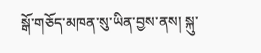སྒོ་གཅོད་མཁན་སུ་ཡིན་བྱས་ནས། སྐུ་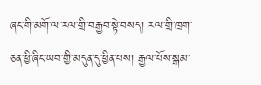ཞང་གི་མགོ་ལ་རལ་གྲི་བརྒྱབ་སྟེ་བསད། རལ་གྲི་ཁྲག་ཅན་ཕྱི་ཞིང་ཡབ་གྱི་མདུན་དུ་ཕྱིན་པས། རྒྱལ་པོས་སྒམ་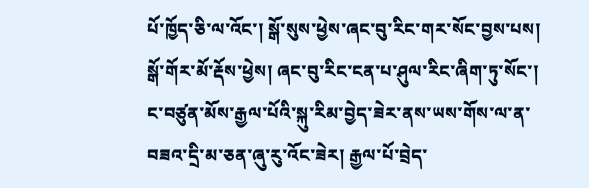པོ་ཁྱོད་ཅི་ལ་འོང་། སྒོ་སུས་ཕྱེས་ཞང་བུ་རིང་གར་སོང་བྱས་པས། སྒོ་གོར་མོ་རྡོས་ཕྱེས། ཞང་བུ་རིང་ངན་པ་ཤུལ་རིང་ཞིག་ཏུ་སོང་། ང་བཙུན་མོས་རྒྱལ་པོའི་སྐུ་རིམ་བྱེད་ཟེར་ནས་ཡས་གོས་ལ་ན་བཟའ་དྲི་མ་ཅན་ཞུ་རུ་འོང་ཟེར། རྒྱལ་པོ་བྲེད་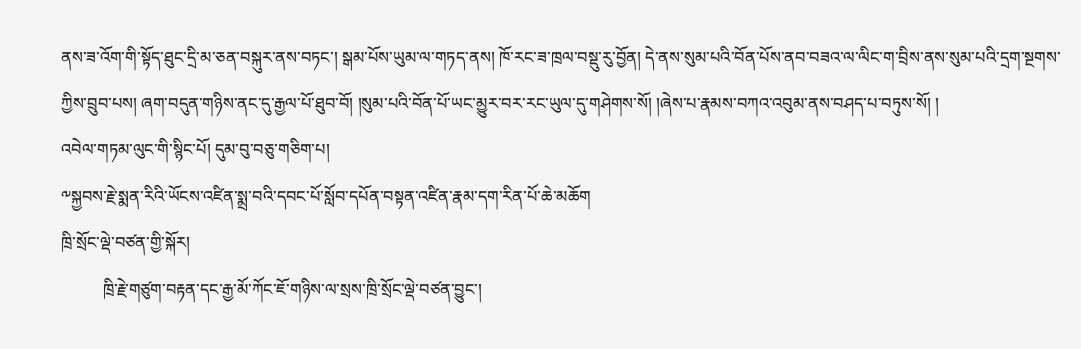ནས་ཟ་འོག་གི་སྟོད་ཐུང་དྲི་མ་ཅན་བསྐུར་ནས་བཏང་། སྒམ་པོས་ཡུམ་ལ་གཏད་ནས། ཁོ་རང་ཟ་ཁྲལ་བསྡུ་རུ་བྱོན། དེ་ནས་སུམ་པའི་བོན་པོས་ནབ་བཟའ་ལ་ལིང་ག་བྲིས་ནས་སུམ་པའི་དྲག་སྔགས་ཀྱིས་བྲུབ་པས། ཞག་བདུན་གཉིས་ནང་དུ་རྒྱལ་པོ་ཐུབ་བོ། །སུམ་པའི་བོན་པོ་ཡང་མྱུར་བར་རང་ཡུལ་དུ་གཤེགས་སོ། །ཞེས་པ་རྣམས་བཀའ་འབུམ་ནས་བཤད་པ་བཏུས་སོ། །
འབེལ་གཏམ་ལུང་གི་སྙིང་པོ། དུམ་བུ་བཅུ་གཅིག་པ།
༸སྐྱབས་རྗེ་སྨན་རིའི་ཡོངས་འཛིན་སྨྲ་བའི་དབང་པོ་སློབ་དཔོན་བསྟན་འཛིན་རྣམ་དག་རིན་པོ་ཆེ་མཆོག
ཁྲི་སྲོང་ལྡེ་བཙན་གྱི་སྐོར།
          ཁྲི་རྗེ་གཙུག་བརྟན་དང་རྒྱ་མོ་ཀོང་ཇོ་གཉིས་ལ་སྲས་ཁྲི་སྲོང་ལྡེ་བཙན་བྱུང་།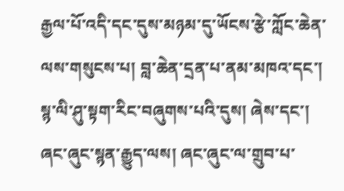རྒྱལ་པོ་འདི་དང་དུས་མཉམ་དུ་ཡོངས་རྩེ་ཀློང་ཆེན་ལས་གསུངས་པ། བླ་ཆེན་དྲན་པ་ནམ་མཁའ་དང་། སྙ་ལི་ཤུ་སྟག་རིང་བཞུགས་པའི་དུས། ཞེས་དང་། ཞང་ཞུང་སྙན་རྒྱུད་ལས། ཞང་ཞུང་ལ་གྲུབ་པ་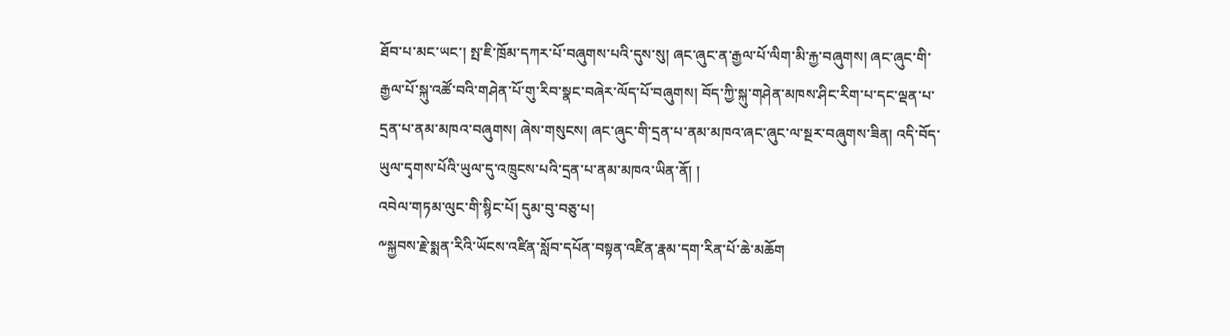ཐོབ་པ་མང་ཡང་། སྤ་ཇི་ཁྲོམ་དཀར་པོ་བཞུགས་པའི་དུས་སུ། ཞང་ཞུང་ན་རྒྱལ་པོ་ལིག་མི་རྐྱ་བཞུགས། ཞང་ཞུང་གི་རྒྱལ་པོ་སྐུ་འཚོ་བའི་གཤེན་པོ་གུ་རིབ་སྣང་བཞེར་ལོད་པོ་བཞུགས། བོད་ཀྱི་སྐུ་གཤེན་མཁས་ཤིང་རིག་པ་དང་ལྡན་པ་དྲན་པ་ནམ་མཁའ་བཞུགས། ཞེས་གསུངས། ཞང་ཞུང་གི་དྲན་པ་ནམ་མཁའ་ཞང་ཞུང་ལ་སྔར་བཞུགས་ཟིན། འདི་བོད་ཡུལ་དྭགས་པོའི་ཡུལ་དུ་འཁྲུངས་པའི་དྲན་པ་ནམ་མཁའ་ཡིན་ནོ། །
འབེལ་གཏམ་ལུང་གི་སྙིང་པོ། དུམ་བུ་བཅུ་པ།
༸སྐྱབས་རྗེ་སྨན་རིའི་ཡོངས་འཛིན་སློབ་དཔོན་བསྟན་འཛིན་རྣམ་དག་རིན་པོ་ཆེ་མཆོག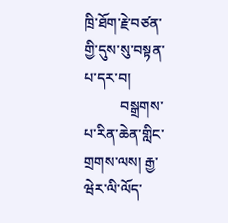ཁྲི་ཐོག་རྗེ་བཙན་གྱི་དུས་སུ་བསྟན་པ་དར་བ།
          བསྒྲགས་པ་རིན་ཆེན་གླིང་གྲགས་ལས། རྒྱ་ཝེར་ལི་ལོད་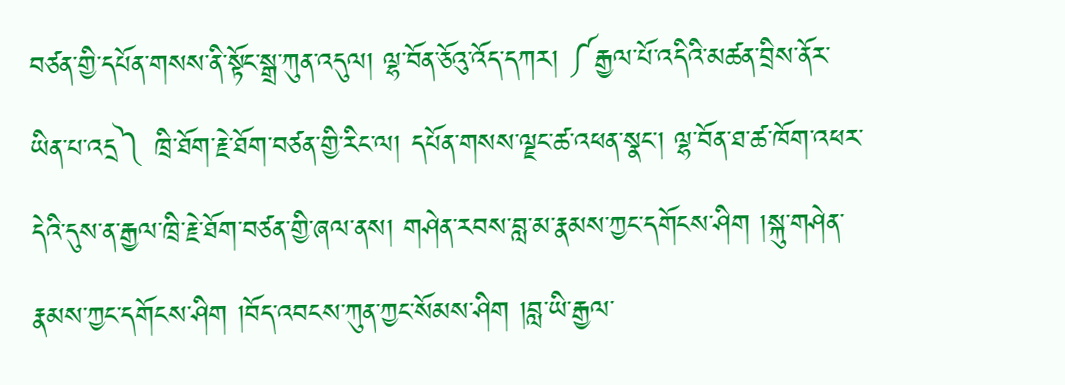བཙན་གྱི་དཔོན་གསས་ནི་སྟོང་སྒྲ་ཀུན་འདུལ། ལྷ་བོན་ཅོའུ་འོད་དཀར། ༼རྒྱལ་པོ་འདིའི་མཚན་བྲིས་ནོར་ཡིན་པ་འདྲ༽ ཁྲི་ཐོག་རྗེ་ཐོག་བཙན་གྱི་རིང་ལ། དཔོན་གསས་ལྗང་ཚ་འཕན་སྣང་། ལྷ་བོན་ཐ་ཚ་ཁོག་འཕར་དེའི་དུས་ན་རྒྱལ་ཁྲི་རྗེ་ཐོག་བཙན་གྱི་ཞལ་ནས། གཤེན་རབས་བླ་མ་རྣམས་ཀྱང་དགོངས་ཤིག །སྐུ་གཤེན་རྣམས་ཀྱང་དགོངས་ཤིག །བོད་འབངས་ཀུན་ཀྱང་སོམས་ཤིག །བླ་ཡི་རྒྱལ་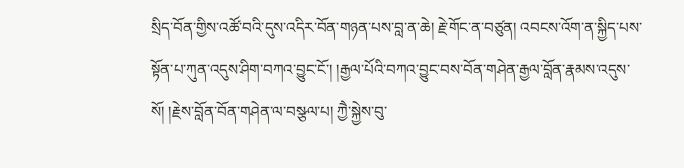སྲིད་བོན་གྱིས་འཚོ་བའི་དུས་འདིར་བོན་གཉན་པས་བླ་ན་ཆེ། རྗེ་གོང་ན་བཙུན། འབངས་འོག་ན་སྐྱིད་པས་སྟོན་པ་ཀུན་འདུས་ཤིག་བཀའ་བྱུང་ངོ་། །རྒྱལ་པོའི་བཀའ་བྱུང་བས་བོན་གཤེན་རྒྱལ་བློན་རྣམས་འདུས་སོ། །རྗེས་བློན་བོན་གཤེན་ལ་བསྩལ་པ། ཀྱཻ་སྐྱེས་བུ་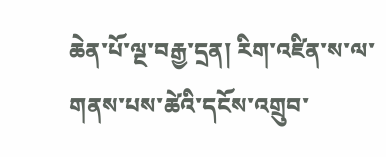ཆེན་པོ་ལྔ་བརྒྱ་དྲན། རིག་འཛིན་ས་ལ་གནས་པས་ཚེའི་དངོས་འགྲུབ་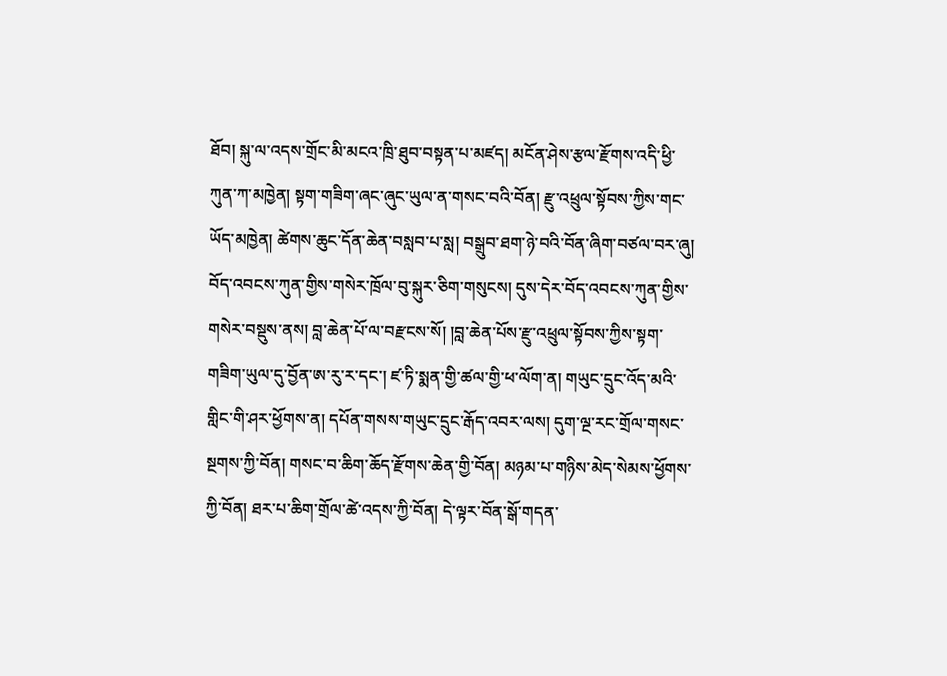ཐོབ། སྐུ་ལ་འདས་གྲོང་མི་མངའ་ཁྲི་ཐུབ་བསྟན་པ་མཛད། མངོན་ཤེས་རྩལ་རྫོགས་འདི་ཕྱི་ཀུན་ཀ་མཁྱེན། སྟག་གཟིག་ཞང་ཞུང་ཡུལ་ན་གསང་བའི་བོན། རྫུ་འཕྲུལ་སྟོབས་ཀྱིས་གང་ཡོད་མཁྱེན། ཚེགས་ཆུང་དོན་ཆེན་བསླབ་པ་སླ། བསྒྲུབ་ཐག་ཉེ་བའི་བོན་ཞིག་བཙལ་བར་ཞུ། བོད་འབངས་ཀུན་གྱིས་གསེར་ཁྲོལ་བུ་སྐུར་ཅིག་གསུངས། དུས་དེར་བོད་འབངས་ཀུན་གྱིས་གསེར་བསྡུས་ནས། བླ་ཆེན་པོ་ལ་བརྫངས་སོ། །བླ་ཆེན་པོས་རྫུ་འཕྲུལ་སྟོབས་ཀྱིས་སྟག་གཟིག་ཡུལ་དུ་བྱོན་ཨ་རུ་ར་དང་། ཛ་ཏི་སྨན་གྱི་ཚལ་གྱི་ཕ་ལོག་ན། གཡུང་དྲུང་འོད་མའི་གླིང་གི་ཤར་ཕྱོགས་ན། དཔོན་གསས་གཡུང་དྲུང་རྒོད་འབར་ལས། དུག་ལྔ་རང་གྲོལ་གསང་སྔགས་ཀྱི་བོན། གསང་བ་ཆིག་ཆོད་རྫོགས་ཆེན་གྱི་བོན། མཉམ་པ་གཉིས་མེད་སེམས་ཕྱོགས་ཀྱི་བོན། ཐར་པ་ཆིག་གྲོལ་ཚེ་འདས་ཀྱི་བོན། དེ་ལྟར་བོན་སྒོ་གདན་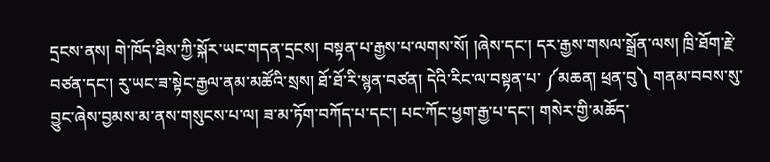དྲངས་ནས། གེ་ཁོད་ཐིས་ཀྱི་སྐོར་ཡང་གདན་དྲངས། བསྟན་པ་རྒྱས་པ་ལགས་སོ། །ཞེས་དང་། དར་རྒྱས་གསལ་སྒྲོན་ལས། ཁྲི་ཐོག་རྗེ་བཙན་དང་། རུ་ཡང་ཟ་སྟེང་རྒྱལ་ནམ་མཚོའི་སྲས། ཐོ་ཐོ་རི་སྙན་བཙན། དེའི་རིང་ལ་བསྟན་པ་ ༼མཆན། ཕྲན་བུ༽ གནམ་བབས་སུ་བྱུང་ཞེས་བྱམས་མ་ནས་གསུངས་པ་ལ། ཟ་མ་ཏོག་བཀོད་པ་དང་། པང་ཀོང་ཕྱག་རྒྱ་པ་དང་། གསེར་གྱི་མཆོད་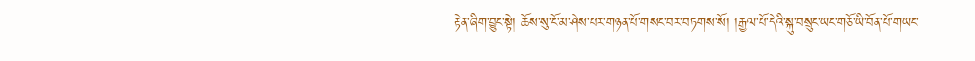རྟེན་ཞིག་བྱུང་སྟེ། ཆོས་སུ་ངོ་མ་ཤེས་པར་གཉན་པོ་གསང་བར་བཏགས་སོ། །རྒྱལ་པོ་དེའི་སྐུ་བསྲུང་ཡང་གཅོ་ཡི་བོན་པོ་གཡང་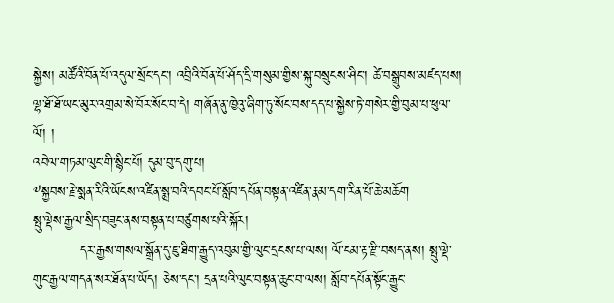སྐྱེས། མཚོའི་བོན་པོ་འདུལ་སྲོང་དང་། འབྲིའི་བོན་པོ་ཤོད་དྲི་གསུམ་གྱིས་སྐུ་བསྲུངས་ཤིང་། ཚེ་བསྒྲུབས་མཛད་པས། ལྷ་ཐོ་ཐོ་ཡང་མུར་འགྲམ་སེ་བོར་སོང་བ་དེ། གཞོན་ནུ་ཁྱེའུ་ཞིག་ཏུ་སོང་བས་དད་པ་སྐྱེས་ཏེ་གསེར་གྱི་བུམ་པ་ཕུལ་ལོ། །
འབེལ་གཏམ་ལུང་གི་སྙིང་པོ། དུམ་བུ་དགུ་པ།
༸སྐྱབས་རྗེ་སྨན་རིའི་ཡོངས་འཛིན་སྨྲ་བའི་དབང་པོ་སློབ་དཔོན་བསྟན་འཛིན་རྣམ་དག་རིན་པོ་ཆེ་མཆོག
སྤུ་ལྡེས་རྒྱལ་སྲིད་བཟུང་ནས་བསྟན་པ་བཙུགས་པའི་སྐོར།
          དར་རྒྱས་གསལ་སྒྲོན་དུ་ཇུ་ཐིག་རྒྱུད་འབུམ་གྱི་ལུང་དྲངས་པ་ལས། ལོ་ངམ་རྟ་རྫི་བསད་ནས། སྤུ་ལྡེ་གུང་རྒྱལ་གདན་སར་ཐོན་པ་ཡོད། ཅེས་དང་། དྲན་པའི་ལུང་བསྟན་ཆུང་བ་ལས། སློབ་དཔོན་སྟོང་རྒྱུང་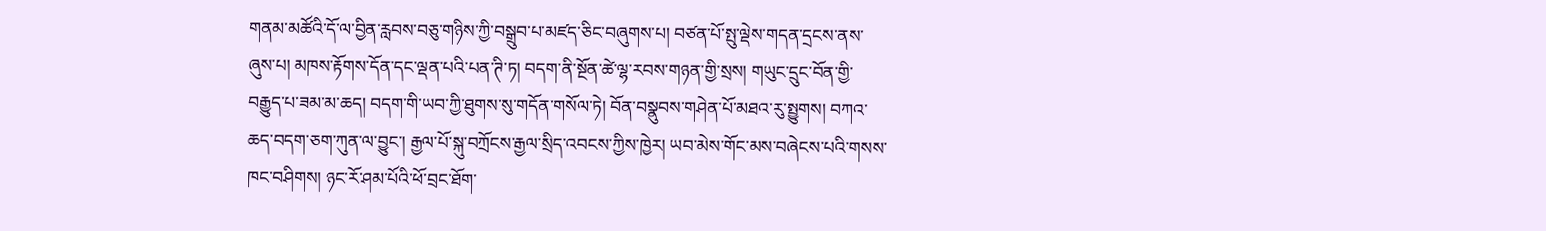གནམ་མཚོའི་དོ་ལ་བྱིན་རླབས་བཅུ་གཉིས་ཀྱི་བསྒྲུབ་པ་མཛད་ཅིང་བཞུགས་པ། བཙན་པོ་སྤུ་ལྡེས་གདན་དྲངས་ནས་ཞུས་པ། མཁས་རྟོགས་དོན་དང་ལྡན་པའི་པན་ཊི་ཏ། བདག་ནི་སྔོན་ཚེ་ལྷ་རབས་གཉན་གྱི་སྲས། གཡུང་དྲུང་བོན་གྱི་བརྒྱུད་པ་ཟམ་མ་ཆད། བདག་གི་ཡབ་ཀྱི་ཐུགས་སུ་གདོན་གསོལ་ཏེ། བོན་བསྣུབས་གཤེན་པོ་མཐའ་རུ་སྤྱུགས། བཀའ་ཆད་བདག་ཅག་ཀུན་ལ་བྱུང་། རྒྱལ་པོ་སྐུ་བཀྲོངས་རྒྱལ་སྲིད་འབངས་ཀྱིས་ཁྱེར། ཡབ་མེས་གོང་མས་བཞེངས་པའི་གསས་ཁང་བཤིགས། ཉང་རོ་ཤམ་པོའི་ཕོ་བྲང་ཐོག་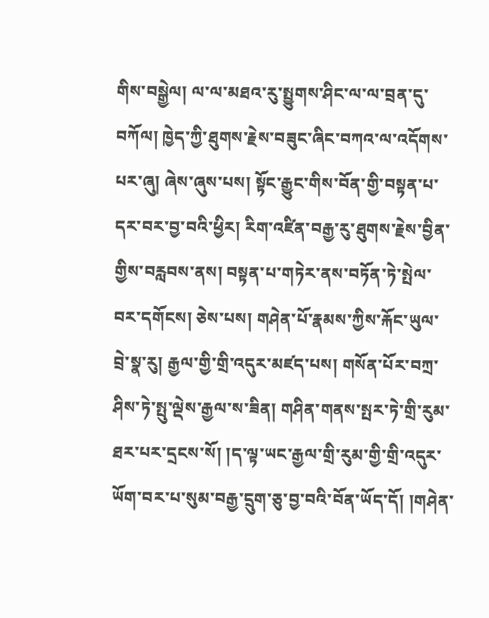གིས་བསྒྱེལ། ལ་ལ་མཐའ་རུ་སྤྱུགས་ཤིང་ལ་ལ་བྲན་དུ་བཀོལ། ཁྱེད་ཀྱི་ཐུགས་རྗེས་བཟུང་ཞིང་བཀའ་ལ་འདོགས་པར་ཞུ། ཞེས་ཞུས་པས། སྟོང་རྒྱུང་གིས་བོན་གྱི་བསྟན་པ་དར་བར་བྱ་བའི་ཕྱིར། རིག་འཛིན་བརྒྱ་རུ་ཐུགས་རྗེས་བྱིན་གྱིས་བརླབས་ནས། བསྟན་པ་གཏེར་ནས་བཏོན་ཏེ་སྤེལ་བར་དགོངས། ཅེས་པས། གཤེན་པོ་རྣམས་ཀྱིས་རྐོང་ཡུལ་བྲེ་སྣ་རུ། རྒྱལ་གྱི་གྲི་འདུར་མཛད་པས། གསོན་པོར་བཀྲ་ཤིས་ཏེ་སྤུ་ལྡེས་རྒྱལ་ས་ཟིན། གཤིན་གནས་སྤར་ཏེ་གྲི་རུམ་ཐར་པར་དྲངས་སོ། །ད་ལྟ་ཡང་རྒྱལ་གྲི་རུམ་གྱི་གྲི་འདུར་ཡོག་བར་པ་སུམ་བརྒྱ་དྲུག་ཅུ་བྱ་བའི་བོན་ཡོད་དོ། །གཤེན་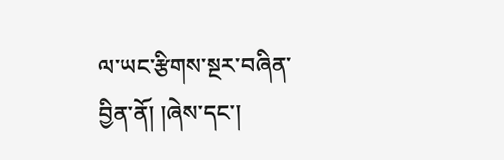ལ་ཡང་རྩིགས་སྔར་བཞིན་བྱིན་ནོ། །ཞེས་དང་།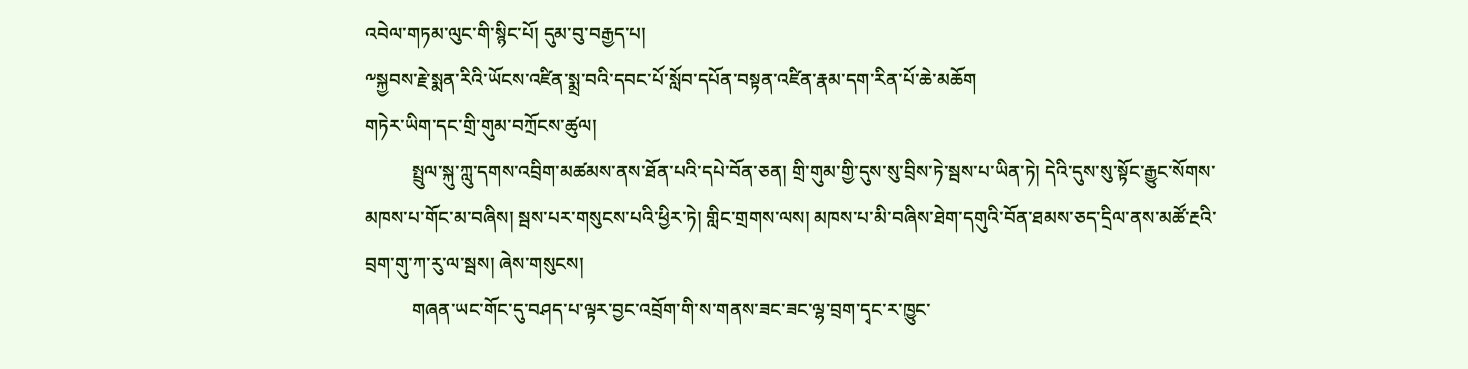འབེལ་གཏམ་ལུང་གི་སྙིང་པོ། དུམ་བུ་བརྒྱད་པ།
༸སྐྱབས་རྗེ་སྨན་རིའི་ཡོངས་འཛིན་སྨྲ་བའི་དབང་པོ་སློབ་དཔོན་བསྟན་འཛིན་རྣམ་དག་རིན་པོ་ཆེ་མཆོག
གཏེར་ཡིག་དང་གྲི་གུམ་བཀྲོངས་ཚུལ།
          སྤྲུལ་སྐུ་ཀླུ་དགས་འབྲིག་མཚམས་ནས་ཐོན་པའི་དཔེ་བོན་ཅན། གྲི་གུམ་གྱི་དུས་སུ་བྲིས་ཏེ་སྦས་པ་ཡིན་ཏེ། དེའི་དུས་སུ་སྟོང་རྒྱུང་སོགས་མཁས་པ་གོང་མ་བཞིས། སྦས་པར་གསུངས་པའི་ཕྱིར་ཏེ། གླིང་གྲགས་ལས། མཁས་པ་མི་བཞིས་ཐེག་དགུའི་བོན་ཐམས་ཅད་དྲིལ་ནས་མཚོ་རྔའི་བྲག་གུ་ཀ་རུ་ལ་སྦས། ཞེས་གསུངས།
          གཞན་ཡང་གོང་དུ་བཤད་པ་ལྟར་བྱང་འབྲོག་གི་ས་གནས་ཟང་ཟང་ལྷ་བྲག་དྭང་ར་ཁྱུང་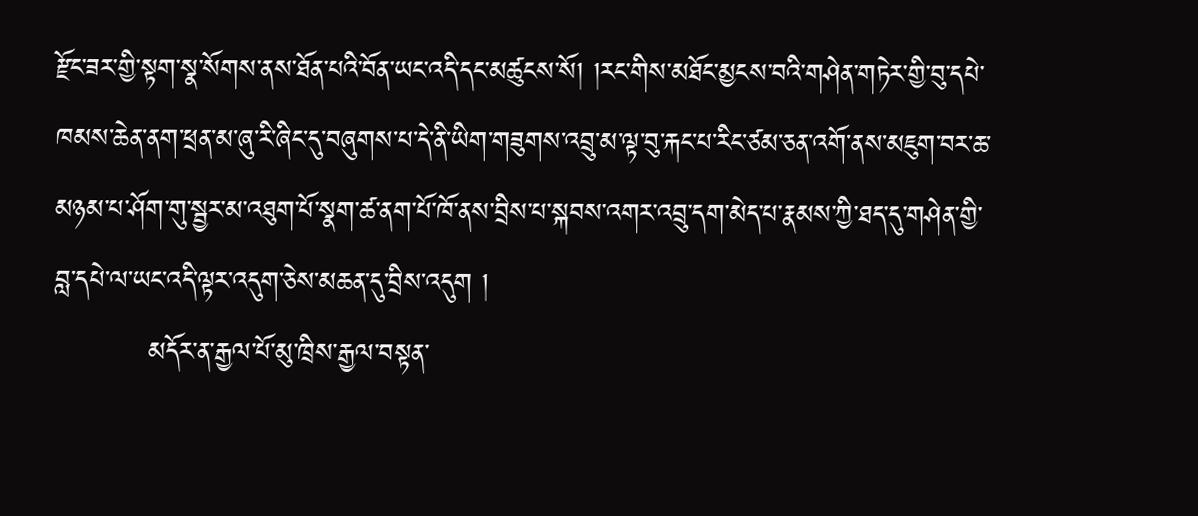རྫོང་ཟར་གྱི་སྟག་སྣ་སོགས་ནས་ཐོན་པའི་བོན་ཡང་འདི་དང་མཚུངས་སོ། །རང་གིས་མཐོང་མྱངས་བའི་གཤེན་གཏེར་གྱི་བུ་དཔེ་ཁམས་ཆེན་ནག་ཕྲན་མ་ཞུ་རི་ཞིང་དུ་བཞུགས་པ་དེ་ནི་ཡིག་གཟུགས་འབྲུ་མ་ལྟ་བུ་རྐང་པ་རིང་ཙམ་ཅན་འགོ་ནས་མཇུག་བར་ཆ་མཉམ་པ་ཤོག་གུ་སྦྱར་མ་འཐུག་པོ་སྣག་ཚ་ནག་པོ་ཁོ་ནས་བྲིས་པ་སྐབས་འགར་འབྲུ་དག་མེད་པ་རྣམས་ཀྱི་ཐད་དུ་གཤེན་གྱི་བླ་དཔེ་ལ་ཡང་འདི་ལྟར་འདུག་ཅེས་མཆན་དུ་བྲིས་འདུག །
          མདོར་ན་རྒྱལ་པོ་མུ་ཁྲིས་རྒྱལ་བསྟན་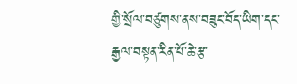གྱི་སྲོལ་བཙུགས་ནས་བཟུང་བོད་ཡིག་དང་རྒྱལ་བསྟན་རིན་པོ་ཆེ་རྩ་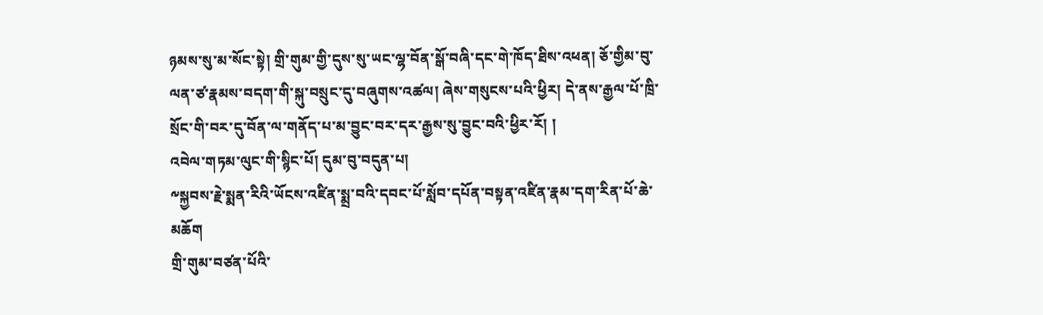ཉམས་སུ་མ་སོང་སྟེ། གྲི་གུམ་གྱི་དུས་སུ་ཡང་ལྷ་བོན་སྒོ་བཞི་དང་གེ་ཁོད་ཐིས་འཕན། ཅོ་གྱིམ་བུ་ལན་ཙ་རྣམས་བདག་གི་སྐུ་བསྲུང་དུ་བཞུགས་འཚལ། ཞེས་གསུངས་པའི་ཕྱིར། དེ་ནས་རྒྱལ་པོ་ཁྲི་སྲོང་གི་བར་དུ་བོན་ལ་གནོད་པ་མ་བྱུང་བར་དར་རྒྱས་སུ་བྱུང་བའི་ཕྱིར་རོ། །
འབེལ་གཏམ་ལུང་གི་སྙིང་པོ། དུམ་བུ་བདུན་པ།
༸སྐྱབས་རྗེ་སྨན་རིའི་ཡོངས་འཛིན་སྨྲ་བའི་དབང་པོ་སློབ་དཔོན་བསྟན་འཛིན་རྣམ་དག་རིན་པོ་ཆེ་མཆོག
གྲི་གུམ་བཙན་པོའི་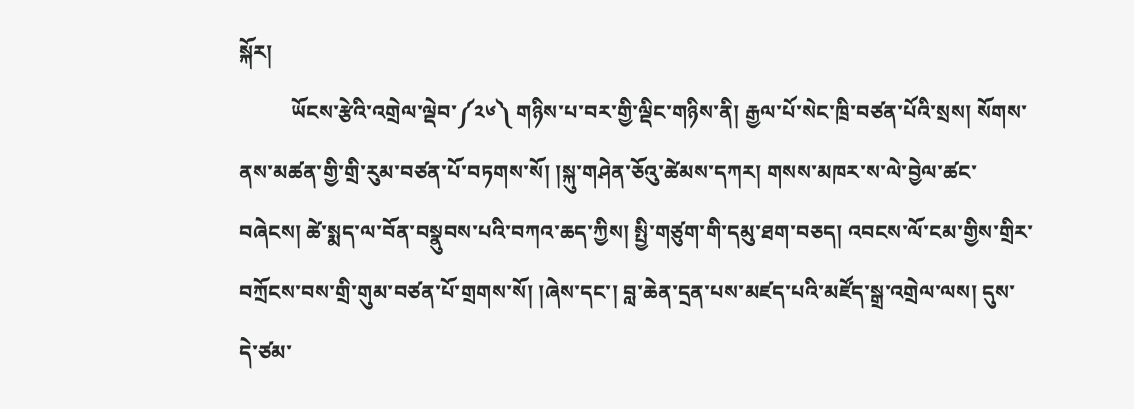སྐོར།
          ཡོངས་རྩེའི་འགྲེལ་ལྡེབ་༼༢༦༽ གཉིས་པ་བར་གྱི་ལྡིང་གཉིས་ནི། རྒྱལ་པོ་སེང་ཁྲི་བཙན་པོའི་སྲས། སོགས་ནས་མཚན་གྱི་གྲི་རུམ་བཙན་པོ་བཏགས་སོ། །སྐུ་གཤེན་ཅོའུ་ཚེམས་དཀར། གསས་མཁར་ས་ལེ་བྱེལ་ཚང་བཞེངས། ཚེ་སྨད་ལ་བོན་བསྣུབས་པའི་བཀའ་ཆད་ཀྱིས། སྤྱི་གཙུག་གི་དམུ་ཐག་བཅད། འབངས་ལོ་ངམ་གྱིས་གྲིར་བཀྲོངས་བས་གྲི་གུམ་བཙན་པོ་གྲགས་སོ། །ཞེས་དང་། བླ་ཆེན་དྲན་པས་མཛད་པའི་མཛོད་སྒྲ་འགྲེལ་ལས། དུས་དེ་ཙམ་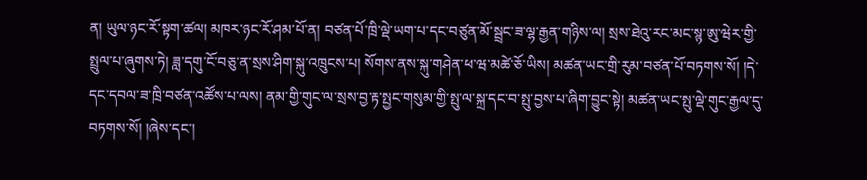ན། ཡུལ་ཉང་རོ་སྟག་ཚལ། མཁར་ཉང་རོ་ཤམ་པོ་ན། བཙན་པོ་ཁྲི་ལྡེ་ཡག་པ་དང་བཙུན་མོ་སྦྲང་ཟ་ལྷ་རྒྱན་གཉིས་ལ། སྲས་ཐེའུ་རང་མང་སྙ་ཨུ་ཝེར་གྱི་སྤྲུལ་པ་ཞུགས་ཏེ། ཟླ་དགུ་ངོ་བཅུ་ན་སྲས་ཤིག་སྐུ་འཁྲུངས་པ། སོགས་ནས་སྐུ་གཤེན་ཕ་ཝ་མཚེ་ཅོ་ཡིས། མཚན་ཡང་གྲི་རུམ་བཙན་པོ་བཏགས་སོ། །དེ་དང་དབལ་ཟ་ཁྲི་བཙན་འཚོས་པ་ལས། ནམ་གྱི་གུང་ལ་སྲས་བྱ་རྟ་སྤྱང་གསུམ་གྱི་སྤུ་ལ་སྐྲ་དང་བ་སྤུ་བྱས་པ་ཞིག་བྱུང་སྟེ། མཚན་ཡང་སྤུ་ལྡེ་གུང་རྒྱལ་དུ་བཏགས་སོ། །ཞེས་དང་།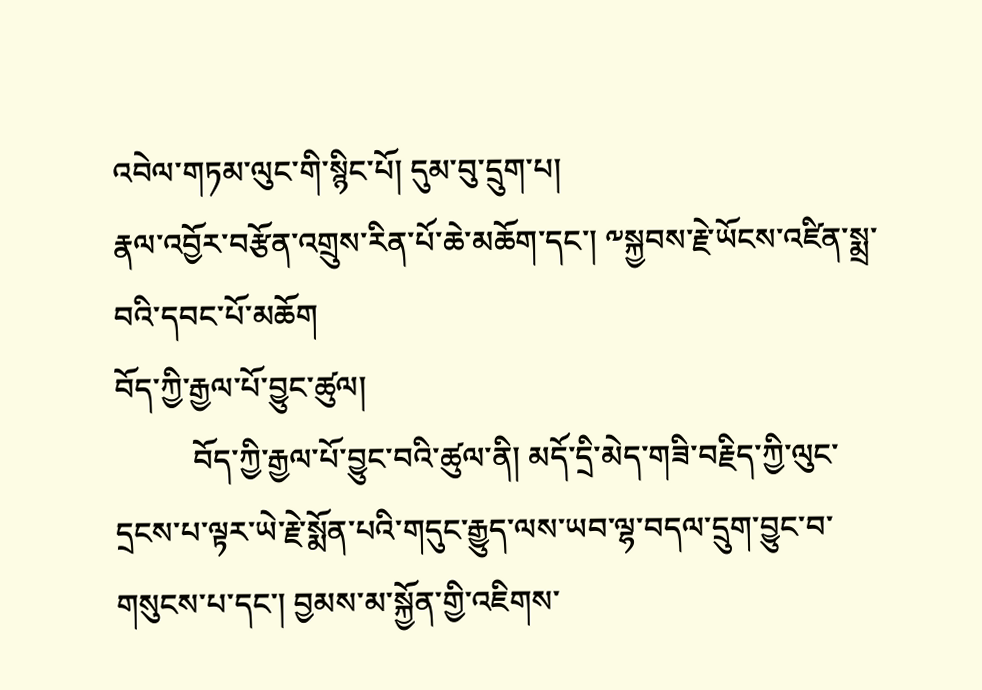འབེལ་གཏམ་ལུང་གི་སྙིང་པོ། དུམ་བུ་དྲུག་པ།
རྣལ་འབྱོར་བརྩོན་འགྲུས་རིན་པོ་ཆེ་མཆོག་དང་། ༸སྐྱབས་རྗེ་ཡོངས་འཛིན་སྨྲ་བའི་དབང་པོ་མཆོག
བོད་ཀྱི་རྒྱལ་པོ་བྱུང་ཚུལ།
          བོད་ཀྱི་རྒྱལ་པོ་བྱུང་བའི་ཚུལ་ནི། མདོ་དྲི་མེད་གཟི་བརྗིད་ཀྱི་ལུང་དྲངས་པ་ལྟར་ཡེ་རྗེ་སྨོན་པའི་གདུང་རྒྱུད་ལས་ཡབ་ལྷ་བདལ་དྲུག་བྱུང་བ་གསུངས་པ་དང་། བྱམས་མ་སྐྱོན་གྱི་འཇིགས་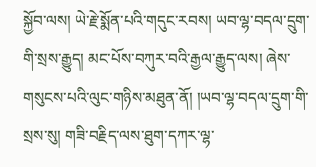སྐྱོབ་ལས། ཡེ་རྗེ་སྨོན་པའི་གདུང་རབས། ཡབ་ལྷ་བདལ་དྲུག་གི་སྲས་རྒྱུད། མང་པོས་བཀུར་བའི་རྒྱལ་རྒྱུད་ལས། ཞེས་གསུངས་པའི་ལུང་གཉིས་མཐུན་ནོ། །ཡབ་ལྷ་བདལ་དྲུག་གི་སྲས་སུ། གཟི་བརྗིད་ལས་ཐུག་དཀར་ལྷ་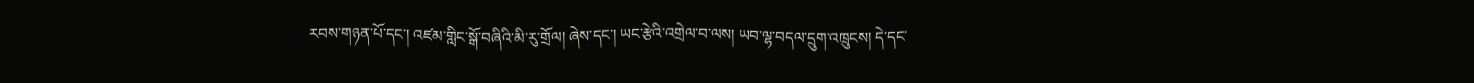རབས་གཉན་པོ་དང་། འཛམ་གླིང་སྒོ་བཞིའི་མི་རུ་གྲོལ། ཞེས་དང་། ཡང་རྩེའི་འགྲེལ་བ་ལས། ཡབ་ལྷ་བདལ་དྲུག་འཁྲུངས། དེ་དང་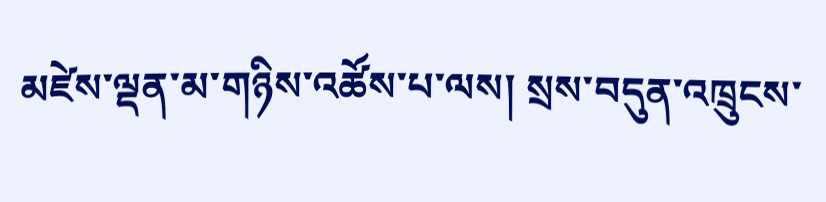མཛེས་ལྡན་མ་གཉིས་འཚོས་པ་ལས། སྲས་བདུན་འཁྲུངས་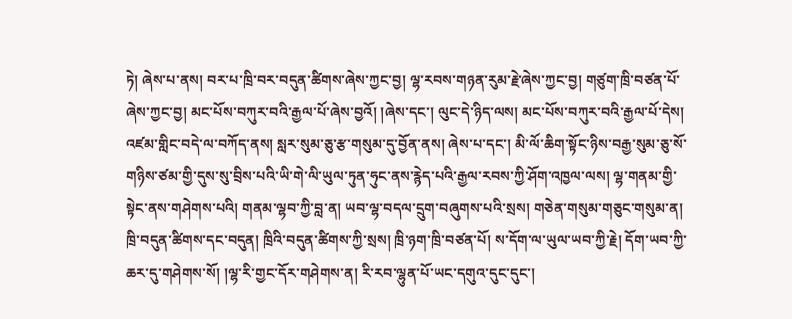ཏེ། ཞེས་པ་ནས། བར་པ་ཁྲི་བར་བདུན་ཚིགས་ཞེས་ཀྱང་བྱ། ལྷ་རབས་གཉན་རུམ་རྗེ་ཞེས་ཀྱང་བྱ། གཙུག་ཁྲི་བཙན་པོ་ཞེས་ཀྱང་བྱ། མང་པོས་བཀུར་བའི་རྒྱལ་པོ་ཞེས་བྱའོ། །ཞེས་དང་། ལུང་དེ་ཉིད་ལས། མང་པོས་བཀུར་བའི་རྒྱལ་པོ་དེས། འཛམ་གླིང་བདེ་ལ་བཀོད་ནས། སླར་སུམ་ཅུ་རྩ་གསུམ་དུ་བྱོན་ནས། ཞེས་པ་དང་། མི་ལོ་ཆིག་སྟོང་ཉིས་བརྒྱ་སུམ་ཅུ་སོ་གཉིས་ཙམ་གྱི་དུས་སུ་བྲིས་པའི་ཡི་གེ་ལི་ཡུལ་ཏུན་ཧུང་ནས་རྙེད་པའི་རྒྱལ་རབས་ཀྱི་ཤོག་འཁྱལ་ལས། ལྷ་གནམ་གྱི་སྟེང་ནས་གཤེགས་པའི། གནམ་ལྷབ་ཀྱི་བླ་ན། ཡབ་ལྷ་བདལ་དྲུག་བཞུགས་པའི་སྲས། གཅེན་གསུམ་གཅུང་གསུམ་ན། ཁྲི་བདུན་ཚིགས་དང་བདུན། ཁྲིའི་བདུན་ཚིགས་ཀྱི་སྲས། ཁྲི་ཉག་ཁྲི་བཙན་པོ། ས་དོག་ལ་ཡུལ་ཡབ་ཀྱི་རྗེ། དོག་ཡབ་ཀྱི་ཆར་དུ་གཤེགས་སོ། །ལྷ་རི་གྱང་དོར་གཤེགས་ན། རི་རབ་ལྷུན་པོ་ཡང་དགུའ་དུང་དུང་།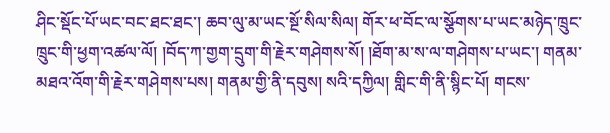ཤིང་སྡོང་པོ་ཡང་བང་ཐང་ཐང་། ཆབ་ལུ་མ་ཡང་སྔོ་སིལ་སིལ། གོར་ཕ་བོང་ལ་སྩོགས་པ་ཡང་མཉེད་ཁྲུང་ཁྲུང་གི་ཕྱག་འཚལ་ལོ། །བོད་ཀ་གྱག་དྲུག་གི་རྗེར་གཤེགས་སོ། །ཐོག་མ་ས་ལ་གཤེགས་པ་ཡང་། གནམ་མཐའ་འོག་གི་རྗེར་གཤེགས་པས། གནམ་གྱི་ནི་དབུས། སའི་དཀྱིལ། གླིང་གི་ནི་སྙིང་པོ། གངས་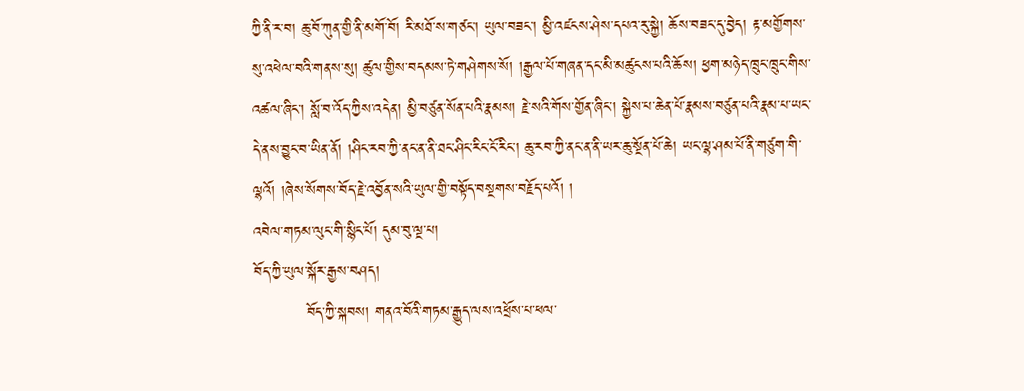ཀྱི་ནི་ར་བ། ཆུ་བོ་ཀུན་གྱི་ནི་མགོ་བོ། རི་མཐོ་ས་གཙང་། ཡུལ་བཟང་། མྱི་འཛངས་ཤེས་དཔའ་རུ་སྐྱེ། ཆོས་བཟང་དུ་བྱེད། རྟ་མགྱོགས་སུ་འཕེལ་བའི་གནས་སུ། ཚུལ་གྱིས་བདམས་ཏེ་གཤེགས་སོ། །རྒྱལ་པོ་གཞན་དང་མི་མཚུངས་པའི་ཆོས། ཕྱག་མཉེད་ཁྲུང་ཁྲུང་གིས་འཚལ་ཞིང་། སློ་བ་འོད་ཀྱིས་འདེན། མྱི་བཙུན་སོན་པའི་རྣམས། རྗེ་སའི་གོས་གྱོན་ཞིང་། སྐྱེས་པ་ཆེན་པོ་རྣམས་བཙུན་པའི་རྣམ་པ་ཡང་དེ་ནས་བྱུང་བ་ཡིན་ནོ། །ཤིང་རབ་ཀྱི་ནང་ན་ནི་ཐང་ཤིང་རིང་ངོ་རིང་། ཆུ་རབ་ཀྱི་ནང་ན་ནི་ཡར་ཆུ་སྔོན་པོ་ཆེ། ཡང་ལྷ་ཤམ་པོ་ནི་གཙུག་གི་ལྷའོ། །ཞེས་སོགས་བོད་རྗེ་འབྱོན་སའི་ཡུལ་གྱི་བསྟོད་བསྔགས་བརྗོད་པའོ། །
འབེལ་གཏམ་ལུང་གི་སྙིང་པོ། དུམ་བུ་ལྔ་པ།
བོད་ཀྱི་ཡུལ་སྐོར་རྒྱས་བཤད།
          བོད་ཀྱི་སྐབས། གནའ་བོའི་གཏམ་རྒྱུད་ལས་འཕྲོས་པ་ཕལ་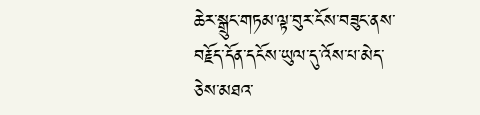ཆེར་སྒྲུང་གཏམ་ལྟ་བུར་ངོས་བཟུང་ནས་བརྗོད་དོན་དངོས་ཡུལ་དུ་འོས་པ་མེད་ཅེས་མཐའ་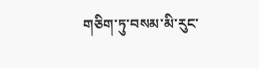གཅིག་ཏུ་བསམ་མི་རུང་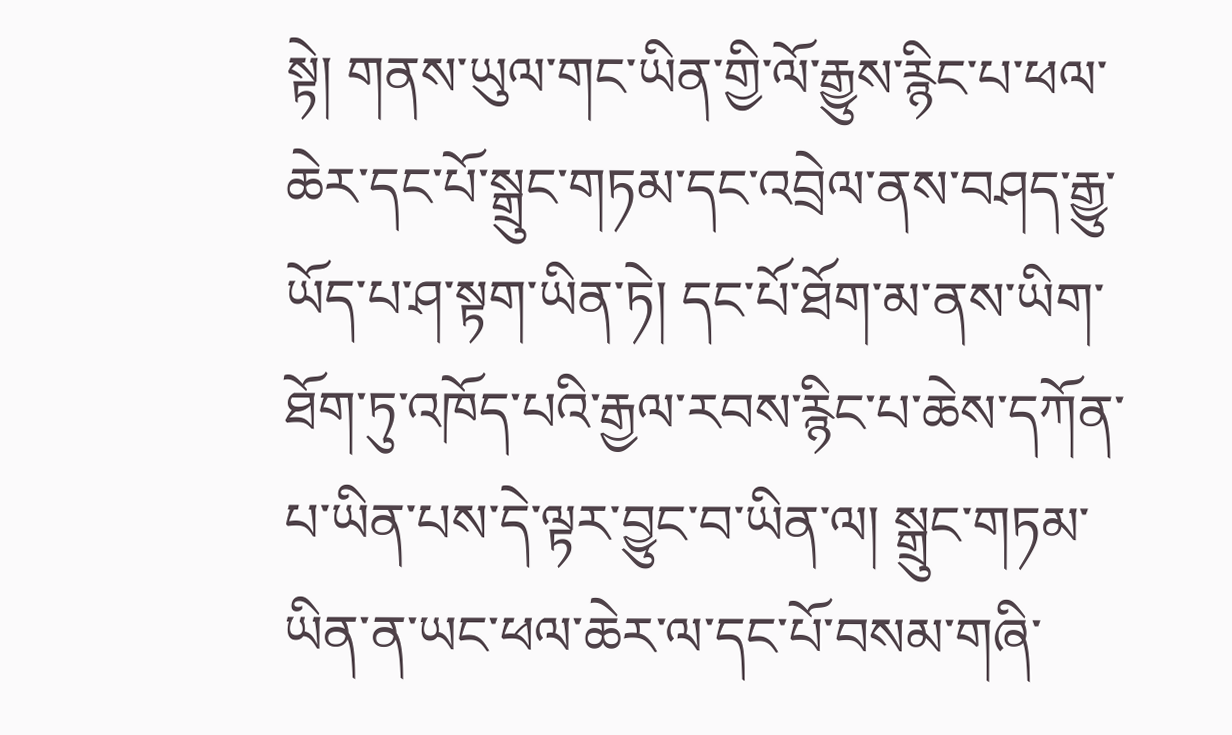སྟེ། གནས་ཡུལ་གང་ཡིན་གྱི་ལོ་རྒྱུས་རྙིང་པ་ཕལ་ཆེར་དང་པོ་སྒྲུང་གཏམ་དང་འབྲེལ་ནས་བཤད་རྒྱུ་ཡོད་པ་ཤ་སྟག་ཡིན་ཏེ། དང་པོ་ཐོག་མ་ནས་ཡིག་ཐོག་ཏུ་འཁོད་པའི་རྒྱལ་རབས་རྙིང་པ་ཆེས་དཀོན་པ་ཡིན་པས་དེ་ལྟར་བྱུང་བ་ཡིན་ལ། སྒྲུང་གཏམ་ཡིན་ན་ཡང་ཕལ་ཆེར་ལ་དང་པོ་བསམ་གཞི་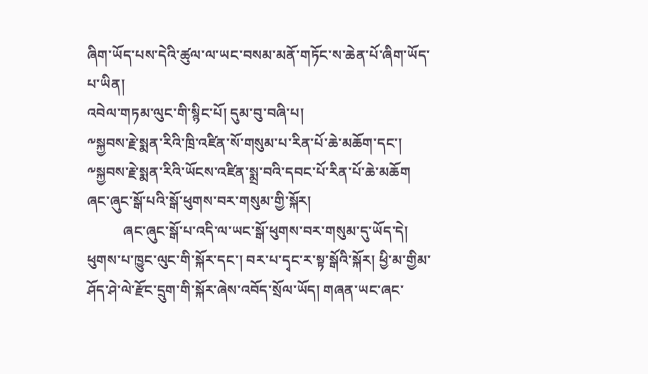ཞིག་ཡོད་པས་དེའི་ཚུལ་ལ་ཡང་བསམ་མནོ་གཏོང་ས་ཆེན་པོ་ཞིག་ཡོད་པ་ཡིན།
འབེལ་གཏམ་ལུང་གི་སྙིང་པོ། དུམ་བུ་བཞི་པ།
༸སྐྱབས་རྗེ་སྨན་རིའི་ཁྲི་འཛིན་སོ་གསུམ་པ་རིན་པོ་ཆེ་མཆོག་དང་། ༸སྐྱབས་རྗེ་སྨན་རིའི་ཡོངས་འཛིན་སྨྲ་བའི་དབང་པོ་རིན་པོ་ཆེ་མཆོག
ཞང་ཞུང་སྒོ་པའི་སྒོ་ཕུགས་བར་གསུམ་གྱི་སྐོར།
          ཞང་ཞུང་སྒོ་པ་འདི་ལ་ཡང་སྒོ་ཕུགས་བར་གསུམ་དུ་ཡོད་དེ། ཕུགས་པ་ཁྱུང་ལུང་གི་སྐོར་དང་། བར་པ་དྭང་ར་སྟ་སྒོའི་སྐོར། ཕྱི་མ་གྱིམ་ཤོད་ཤེ་ལེ་རྫོང་དྲུག་གི་སྐོར་ཞེས་འབོད་སྲོལ་ཡོད། གཞན་ཡང་ཞང་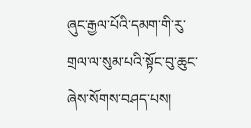ཞུང་རྒྱལ་པོའི་དམག་གི་རུ་གྲལ་ལ་སུམ་པའི་སྟོང་བུ་ཆུང་ཞེས་སོགས་བཤད་པས།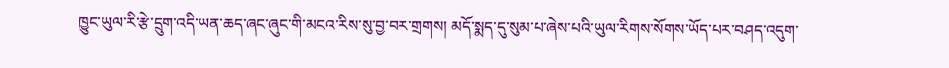ཁྱུང་ཡུལ་རི་རྩེ་དྲུག་འདི་ཡན་ཆད་ཞང་ཞུང་གི་མངའ་རིས་སུ་བྱ་བར་གྲགས། མདོ་སྨད་དུ་སུམ་པ་ཞེས་པའི་ཡུལ་རིགས་སོགས་ཡོད་པར་བཤད་འདུག་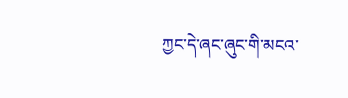ཀྱང་དེ་ཞང་ཞུང་གི་མངའ་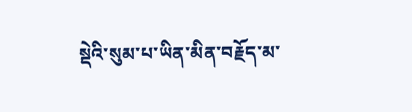སྡེའི་སུམ་པ་ཡིན་མིན་བརྗོད་མ་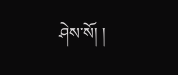ཤེས་སོ། །